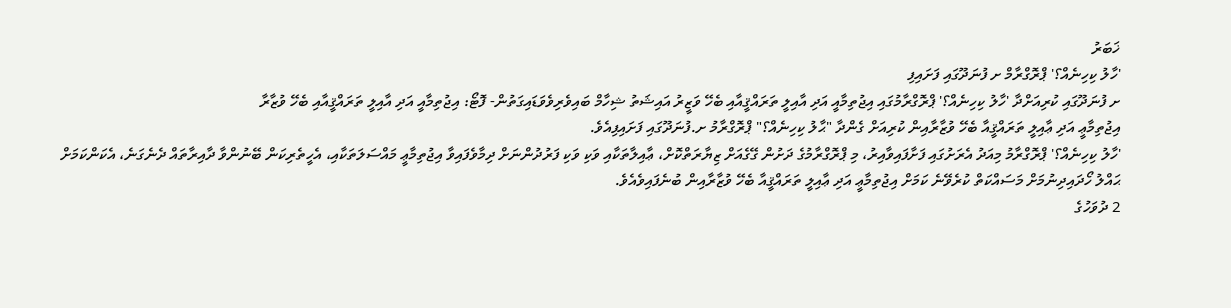ޚަބަރު
'ހާލު ކިހިނެއް؟' ޕްރޮގްރާމް ށ ފުނަދޫގައި ފަށައިފި
ށ ފުނަދޫގައި ކުރިއަށްދާ 'ހާލު ކިހިނެއް؟' ޕްރޮގްރާމުގައި އިޖުތިމާއީ އަދި އާއިލީ ތަރައްޤީއާއި ބެހޭ ވަޒީރު އައިޝަތު ޝިހާމް ބައިވެރިވެވަޑައިގަތުން- ފޮޓޯ: އިޖުތިމާއީ އަދި އާއިލީ ތަރައްޤީއާއި ބެހޭ ވުޒާރާ
އިޖުތިމާޢީ އަދި ޢާއިލީ ތަރައްޤީއާ ބެހޭ ވުޒާރާއިން ކުރިއަށް ގެންދާ "ޙާލު ކިހިނެއް؟" ޕްރޮގްރާމު ށ.ފުނަދޫގައި ފަށައިފިއެވެ.
'ހާލު ކިހިނެއް؟' ޕްރޮގްރާމު މިއަދު އެރަށުގައި ފަށާފައިވާއިރު، މި ޕްރޮގްރާމުގެ ދަށުން ގޭގެއަށް ޒިޔާރަތްކޮށް، ޢާއިލާތަކާއި ވަކި ވަކި ފަރުދުންނަށް ދިމާވެފައިވާ އިޖުތިމާޢީ މައްސަލަތަކާއި، އެހީތެރިކަން ބޭނުންވާ ދާއިރާތައް ދެނެގަނެ، އެކަންކަމަށް ޙައްލު ހޯދައިދިނުމަށް މަސައްކަތް ކުރެވޭނެ ކަމަށް އިޖުތިމާޢީ އަދި ޢާއިލީ ތަރައްޤީއާ ބެހޭ ވުޒާރާއިން ބުނެފައިވެއެވެ.
2 ދުވަހުގެ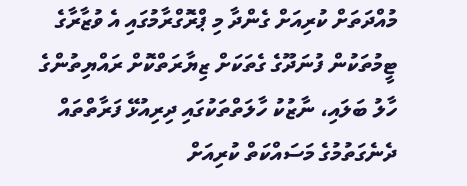މުއްދަތަށް ކުރިއަށް ގެންދާ މި ޕްރޮގްރާމުގައި އެ ވުޒާރާގެ ޓީމުތަކުން ފުނަދޫގެ ގެތަކަށް ޒިޔާރަތްކޮށް ރައްޔިތުންގެ ހާލު ބަލައި، ނާޒުކު ހާލަތްތަކުގައި ދިރިއުޅޭ ފަރާތްތައް ދެނެގަތުމުގެ މަސައްކަތް ކުރިއަށް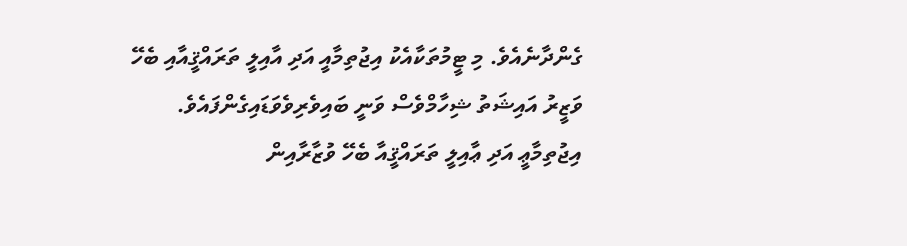ގެންދާނެއެވެ. މި ޓީމުތަކާއެކު އިޖުތިމާއީ އަދި އާއިލީ ތަރައްޤީއާއި ބެހޭ ވަޒީރު އައިޝަތު ޝިހާމްވެސް ވަނީ ބައިވެރިވެވަޑައިގެންފައެވެ.
އިޖުތިމާޢީ އަދި ޢާއިލީ ތަރައްޤީއާ ބެހޭ ވުޒާރާއިން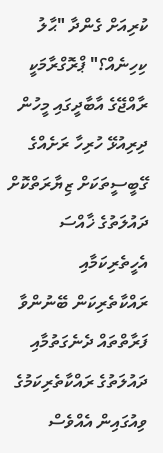ކުރިއަށް ގެންދާ "ޙާލު ކިހިނެއް؟" ޕްރޮގްރާމަކީ ރާއްޖޭގެ އާބާދީގައި މީހުން ދިރިއުޅޭ ހުރިހާ ރަށެއްގެ ގޭބީސީތަކަށް ޒިޔާރަތްކޮށް ދައުލަތުގެ ޚާއްސަ އެހީތެރިކަމާއި ރައްކާތެރިކަން ބޭނުންވާ ފަރާތްތައް ދެނެގަތުމާއި ދައުލަތުގެ ރައްކާތެރިކަމުގެ ވިއުގައިން އެއްވެސް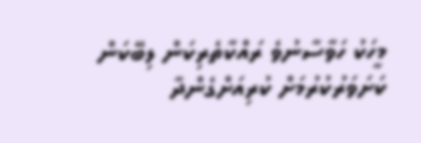މީހަކު ހަވާސާނުވެ ރައްކާތެރިކަން ލިބޭކަން ކަށަވަރުކުރުމަށް ކުރިއަށްގެންދާ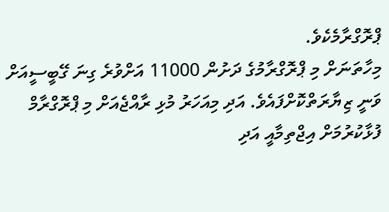ޕްރޮގްރާމެކެވެ.
މިހާތަނަށް މި ޕްރޮގްރާމުގެ ދަށުން 11000 އަށްވުރެ ގިނަ ގޭބީސީއަށް ވަނީ ޒިޔާރަތްކޮށްފައެވެ. އަދި މިއަހަރު މުޅި ރާއްޖެއަށް މި ޕްރޮގްރާމް ފުޅާކުރުމަށް އިޖްތިމާއީ އަދި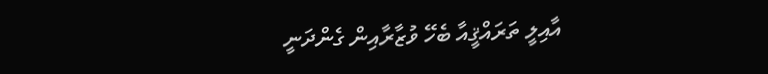އާއިލީ ތަރައްޤީއާ ބެހޭ ވުޒާރާއިން ގެންދަނީ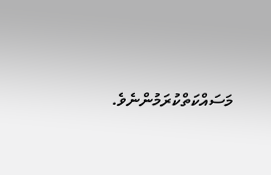މަސައްކަތްކުރަމުންނެވެ.